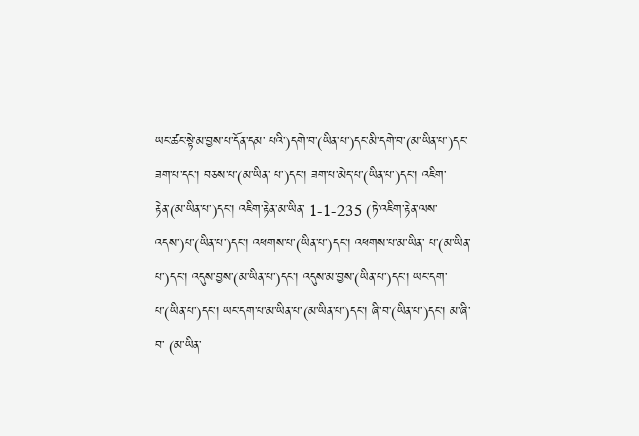ཡང་ཚང་སྟེ་མ་བྱས་པ་དོན་དམ་ པའི་)དགེ་བ་(ཡིན་པ་)དང་མི་དགེ་བ་(མ་ཡིན་པ་)དང་ཟག་པ་དང་། བཅས་པ་(མ་ཡིན་ པ་)དང་། ཟག་པ་མེད་པ་(ཡིན་པ་)དང་། འཇིག་རྟེན་(མ་ཡིན་པ་)དང་། འཇིག་རྟེན་མ་ཡིན་ 1-1-235 (ཏེ་འཇིག་རྟེན་ལས་འདས་)པ་(ཡིན་པ་)དང་། འཕགས་པ་(ཡིན་པ་)དང་། འཕགས་པ་མ་ཡིན་ པ་(མ་ཡིན་པ་)དང་། འདུས་བྱས་(མ་ཡིན་པ་)དང་། འདུས་མ་བྱས་(ཡིན་པ་)དང་། ཡང་དག་ པ་(ཡིན་པ་)དང་། ཡང་དག་པ་མ་ཡིན་པ་(མ་ཡིན་པ་)དང་། ཞི་བ་(ཡིན་པ་)དང་། མ་ཞི་བ་ (མ་ཡིན་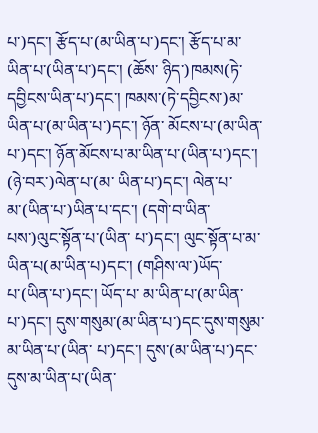པ་)དང་། རྩོད་པ་(མ་ཡིན་པ་)དང་། རྩོད་པ་མ་ཡིན་པ་(ཡིན་པ་)དང་། (ཆོས་ ཉིད་)ཁམས(ཏེ་དབྱིངས་ཡིན་པ་)དང་། ཁམས་(ཏེ་དབྱིངས་)མ་ཡིན་པ་(མ་ཡིན་པ་)དང་། ཉོན་ མོངས་པ་(མ་ཡིན་པ་)དང་། ཉོན་མོངས་པ་མ་ཡིན་པ་(ཡིན་པ་)དང་། (ཉེ་བར་)ལེན་པ་(མ་ ཡིན་པ་)དང་། ལེན་པ་མ་(ཡིན་པ་)ཡིན་པ་དང་། (དགེ་བ་ཡིན་པས་)ལུང་སྟོན་པ་(ཡིན་ པ་)དང་། ལུང་སྟོན་པ་མ་ཡིན་པ(མ་ཡིན་པ)དང་། (གཤིས་ལ་)ཡོད་པ་(ཡིན་པ་)དང་། ཡོད་པ་ མ་ཡིན་པ་(མ་ཡིན་པ་)དང་། དུས་གསུམ་(མ་ཡིན་པ་)དང་དུས་གསུམ་མ་ཡིན་པ་(ཡིན་ པ་)དང་། དུས་(མ་ཡིན་པ་)དང་དུས་མ་ཡིན་པ་(ཡིན་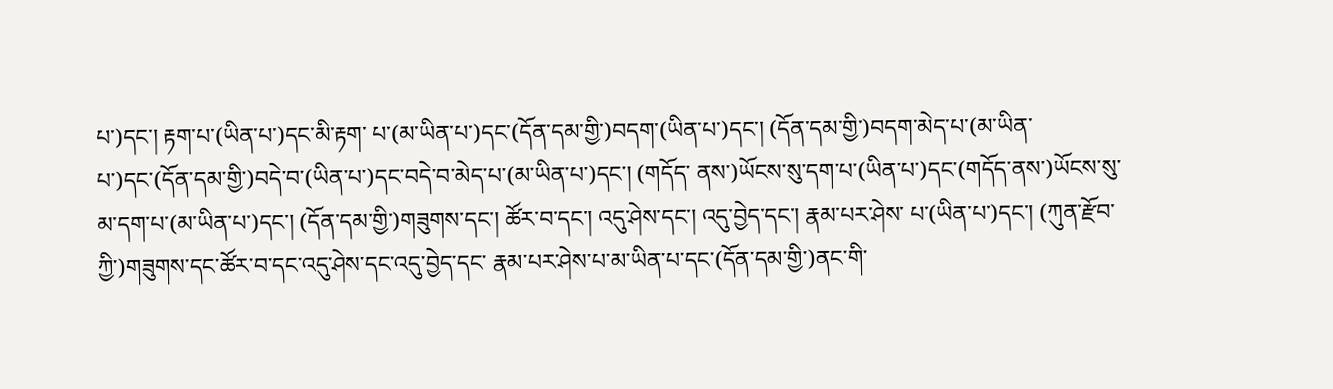པ་)དང་། རྟག་པ་(ཡིན་པ་)དང་མི་རྟག་ པ་(མ་ཡིན་པ་)དང་(དོན་དམ་གྱི་)བདག་(ཡིན་པ་)དང་། (དོན་དམ་གྱི་)བདག་མེད་པ་(མ་ཡིན་ པ་)དང་(དོན་དམ་གྱི་)བདེ་བ་(ཡིན་པ་)དང་བདེ་བ་མེད་པ་(མ་ཡིན་པ་)དང་། (གདོད་ ནས་)ཡོངས་སུ་དག་པ་(ཡིན་པ་)དང་(གདོད་ནས་)ཡོངས་སུ་མ་དག་པ་(མ་ཡིན་པ་)དང་། (དོན་དམ་གྱི་)གཟུགས་དང་། ཚོར་བ་དང་། འདུ་ཤེས་དང་། འདུ་བྱེད་དང་། རྣམ་པར་ཤེས་ པ་(ཡིན་པ་)དང་། (ཀུན་རྫོབ་ཀྱི་)གཟུགས་དང་ཚོར་བ་དང་འདུ་ཤེས་དང་འདུ་བྱེད་དང་ རྣམ་པར་ཤེས་པ་མ་ཡིན་པ་དང་(དོན་དམ་གྱི་)ནང་གི་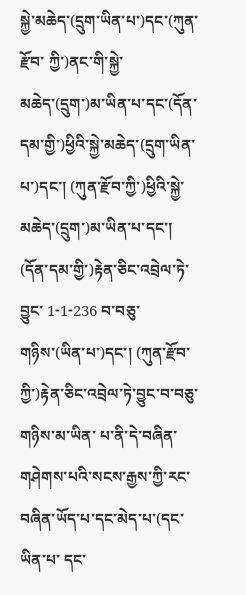སྐྱེ་མཆེད་(དྲུག་ཡིན་པ་)དང་(ཀུན་རྫོབ་ ཀྱི་)ནང་གི་སྐྱེ་མཆེད་(དྲུག་)མ་ཡིན་པ་དང་(དོན་དམ་གྱི་)ཕྱིའི་སྐྱེ་མཆེད་(དྲུག་ཡིན་པ་)དང་། (ཀུན་རྫོབ་ཀྱི་)ཕྱིའི་སྐྱེ་མཆེད་(དྲུག་)མ་ཡིན་པ་དང་། (དོན་དམ་གྱི་)རྟེན་ཅིང་འབྲེལ་ཏེ་བྱུང་ 1-1-236 བ་བཅུ་གཉིས་(ཡིན་པ་)དང་། (ཀུན་རྫོབ་ཀྱི་)རྟེན་ཅིང་འབྲེལ་ཏེ་བྱུང་བ་བཅུ་གཉིས་མ་ཡིན་ པ་ནི་དེ་བཞིན་གཤེགས་པའི་སངས་རྒྱས་ཀྱི་རང་བཞིན་ཡོད་པ་དང་མེད་པ་(དང་ཡིན་པ་ དང་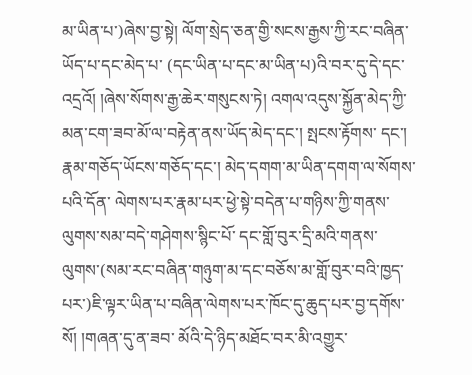མ་ཡིན་པ་)ཞེས་བྱ་སྟེ། ལོག་སྲེད་ཅན་གྱི་སངས་རྒྱས་ཀྱི་རང་བཞིན་ཡོད་པ་དང་མེད་པ་ (དང་ཡིན་པ་དང་མ་ཡིན་པ)འི་བར་དུ་དེ་དང་འདྲའོ། །ཞེས་སོགས་རྒྱ་ཆེར་གསུངས་ཏེ། འགལ་འདུས་སྐྱོན་མེད་ཀྱི་མན་ངག་ཟབ་མོ་ལ་བརྟེན་ནས་ཡོད་མེད་དང་། སྤངས་རྟོགས་ དང་། རྣམ་གཅོད་ཡོངས་གཅོད་དང་། མེད་དགག་མ་ཡིན་དགག་ལ་སོགས་པའི་དོན་ ལེགས་པར་རྣམ་པར་ཕྱེ་སྟེ་བདེན་པ་གཉིས་ཀྱི་གནས་ལུགས་སམ་བདེ་གཤེགས་སྙིང་པོ་ དང་གློ་བུར་དྲི་མའི་གནས་ལུགས་(སམ་རང་བཞིན་གཉུག་མ་དང་བཅོས་མ་གློ་བུར་བའི་ཁྱད་ པར་)ཇི་ལྟར་ཡིན་པ་བཞིན་ལེགས་པར་ཁོང་དུ་ཆུད་པར་བྱ་དགོས་སོ། །གཞན་དུ་ན་ཟབ་ མོའི་དེ་ཉིད་མཐོང་བར་མི་འགྱུར་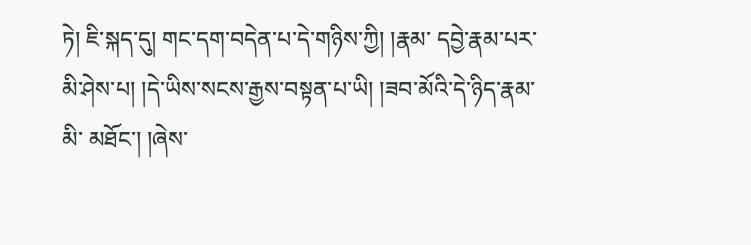ཏེ། ཇི་སྐད་དུ། གང་དག་བདེན་པ་དེ་གཉིས་ཀྱི། །རྣམ་ དབྱེ་རྣམ་པར་མི་ཤེས་པ། །དེ་ཡིས་སངས་རྒྱས་བསྟན་པ་ཡི། །ཟབ་མོའི་དེ་ཉིད་རྣམ་མི་ མཐོང་། །ཞེས་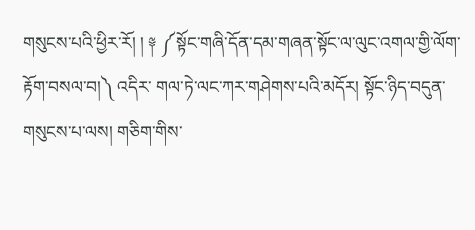གསུངས་པའི་ཕྱིར་རོ། ། ༈ ༼སྟོང་གཞི་དོན་དམ་གཞན་སྟོང་ལ་ལུང་འགལ་གྱི་ལོག་རྟོག་བསལ་བ།༽ འདིར་ གལ་ཏེ་ལང་ཀར་གཤེགས་པའི་མདོར། སྟོང་ཉིད་བདུན་གསུངས་པ་ལས། གཅིག་གིས་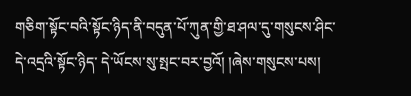གཅིག་སྟོང་བའི་སྟོང་ཉིད་ནི་བདུན་པོ་ཀུན་གྱི་ཐ་ཤལ་དུ་གསུངས་ཤིང་དེ་འདྲའི་སྟོང་ཉིད་ དེ་ཡོངས་སུ་སྤང་བར་བྱའོ། །ཞེས་གསུངས་པས།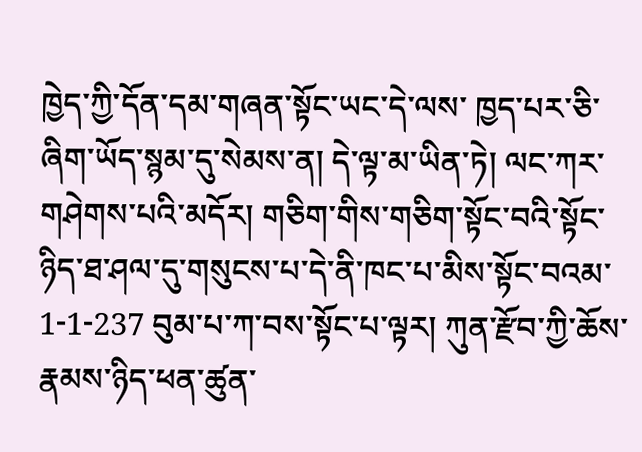ཁྱེད་ཀྱི་དོན་དམ་གཞན་སྟོང་ཡང་དེ་ལས་ ཁྱད་པར་ཅི་ཞིག་ཡོད་སྙམ་དུ་སེམས་ན། དེ་ལྟ་མ་ཡིན་ཏེ། ལང་ཀར་གཤེགས་པའི་མདོར། གཅིག་གིས་གཅིག་སྟོང་བའི་སྟོང་ཉིད་ཐ་ཤལ་དུ་གསུངས་པ་དེ་ནི་ཁང་པ་མིས་སྟོང་བའམ་ 1-1-237 བུམ་པ་ཀ་བས་སྟོང་པ་ལྟར། ཀུན་རྫོབ་ཀྱི་ཆོས་རྣམས་ཉིད་ཕན་ཚུན་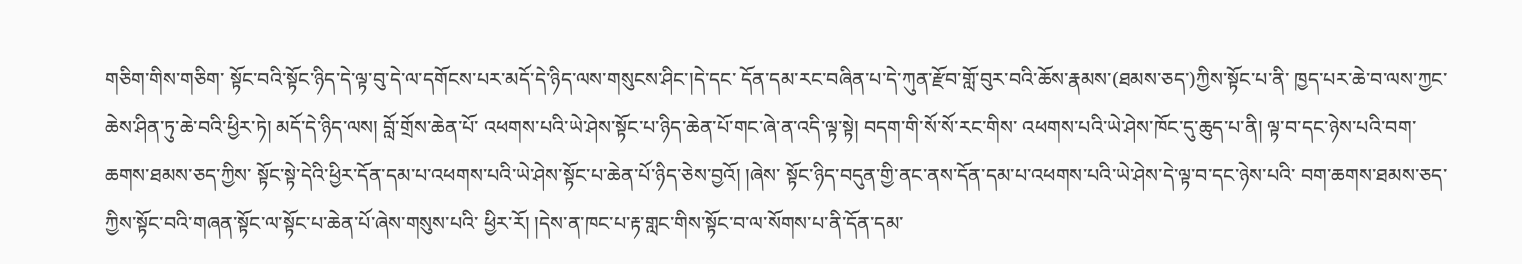གཅིག་གིས་གཅིག་ སྟོང་བའི་སྟོང་ཉིད་དེ་ལྟ་བུ་དེ་ལ་དགོངས་པར་མདོ་དེ་ཉིད་ལས་གསུངས་ཤིང་།དེ་དང་ དོན་དམ་རང་བཞིན་པ་དེ་ཀུན་རྫོབ་གློ་བུར་བའི་ཆོས་རྣམས་(ཐམས་ཅད་)ཀྱིས་སྟོང་པ་ནི་ ཁྱད་པར་ཆེ་བ་ལས་ཀྱང་ཆེས་ཤིན་ཏུ་ཆེ་བའི་ཕྱིར་ཏེ། མདོ་དེ་ཉིད་ལས། བློ་གྲོས་ཆེན་པོ་ འཕགས་པའི་ཡེ་ཤེས་སྟོང་པ་ཉིད་ཆེན་པོ་གང་ཞེ་ན་འདི་ལྟ་སྟེ། བདག་གི་སོ་སོ་རང་གིས་ འཕགས་པའི་ཡེ་ཤེས་ཁོང་དུ་ཆུད་པ་ནི། ལྟ་བ་དང་ཉེས་པའི་བག་ཆགས་ཐམས་ཅད་ཀྱིས་ སྟོང་སྟེ་དེའི་ཕྱིར་དོན་དམ་པ་འཕགས་པའི་ཡེ་ཤེས་སྟོང་པ་ཆེན་པོ་ཉིད་ཅེས་བྱའོ། །ཞེས་ སྟོང་ཉིད་བདུན་གྱི་ནང་ནས་དོན་དམ་པ་འཕགས་པའི་ཡེ་ཤེས་དེ་ལྟ་བ་དང་ཉེས་པའི་ བག་ཆགས་ཐམས་ཅད་ཀྱིས་སྟོང་བའི་གཞན་སྟོང་ལ་སྟོང་པ་ཆེན་པོ་ཞེས་གསུས་པའི་ ཕྱིར་རོ། །དེས་ན་ཁང་པ་རྟ་གླང་གིས་སྟོང་བ་ལ་སོགས་པ་ནི་དོན་དམ་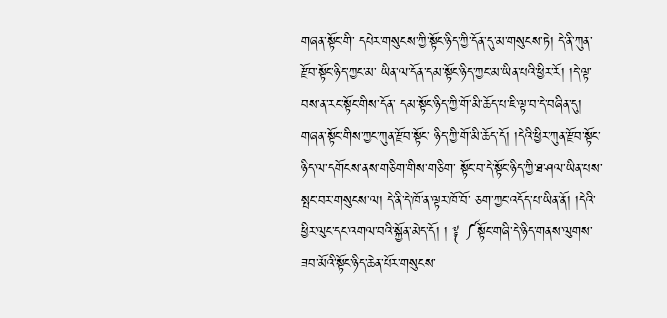གཞན་སྟོང་གི་ དཔེར་གསུངས་ཀྱི་སྟོང་ཉིད་ཀྱི་དོན་དུ་མ་གསུངས་ཏེ། དེ་ནི་ཀུན་རྫོབ་སྟོང་ཉིད་ཀྱང་མ་ ཡིན་ལ་དོན་དམ་སྟོང་ཉིད་ཀྱང་མ་ཡིན་པའི་ཕྱིར་རོ། །དེ་ལྟ་བས་ན་རང་སྟོང་གིས་དོན་ དམ་སྟོང་ཉིད་ཀྱི་གོ་མི་ཆོད་པ་ཇི་ལྟ་བ་དེ་བཞིན་དུ། གཞན་སྟོང་གིས་ཀྱང་ཀུན་རྫོབ་སྟོང་ ཉིད་ཀྱི་གོ་མི་ཆོད་དོ། །དེའི་ཕྱིར་ཀུན་རྫོབ་སྟོང་ཉིད་ལ་དགོངས་ནས་གཅིག་གིས་གཅིག་ སྟོང་བ་དེ་སྟོང་ཉིད་ཀྱི་ཐ་ཤལ་ཡིན་པས་སྤང་བར་གསུངས་ལ། དེ་ནི་དེ་ཁོ་ན་ལྟར་ཁོ་བོ་ ཅག་ཀྱང་འདོད་པ་ཡིན་ནོ། །དེའི་ཕྱིར་ལུང་དང་འགལ་བའི་སྐྱོན་མེད་དོ། ། ༈ ༼སྟོང་གཞི་དེ་ཉིད་གནས་ལུགས་ཟབ་མོའི་སྟོང་ཉིད་ཆེན་པོར་གསུངས་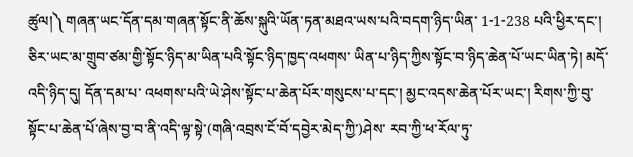ཚུལ།༽ གཞན་ཡང་དོན་དམ་གཞན་སྟོང་ནི་ཆོས་སྐུའི་ཡོན་ཏན་མཐའ་ཡས་པའི་བདག་ཉིད་ཡིན་ 1-1-238 པའི་ཕྱིར་དང་། ཅིར་ཡང་མ་གྲུབ་ཙམ་གྱི་སྟོང་ཉིད་མ་ཡིན་པའི་སྟོང་ཉིད་ཁྱད་འཕགས་ ཡིན་པ་ཉིད་ཀྱིས་སྟོང་བ་ཉིད་ཆེན་པོ་ཡང་ཡིན་ཏེ། མདོ་འདི་ཉིད་དུ། དོན་དམ་པ་ འཕགས་པའི་ཡེ་ཤེས་སྟོང་པ་ཆེན་པོར་གསུངས་པ་དང་། མྱང་འདས་ཆེན་པོར་ཡང་། རིགས་ཀྱི་བུ་སྟོང་པ་ཆེན་པོ་ཞེས་བྱ་བ་ནི་འདི་ལྟ་སྟེ་(གཞི་འབྲས་ངོ་བོ་དབྱེར་མེད་ཀྱི་)ཤེས་ རབ་ཀྱི་ཕ་རོལ་ཏུ་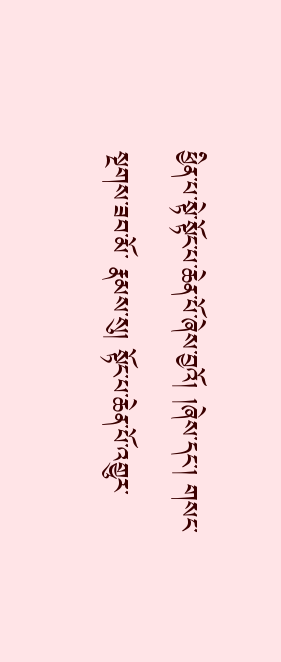ཕྱིན་པ་སྟེ་སྟོང་པ་ཆེན་པོ་ཞེས་བྱའོ། །ཞེས་དང་། གསང་སྔགས་ཟབ་མོ་ རྣམས་སུ། སྟོང་པ་ཆེན་པོ་འགྱུར་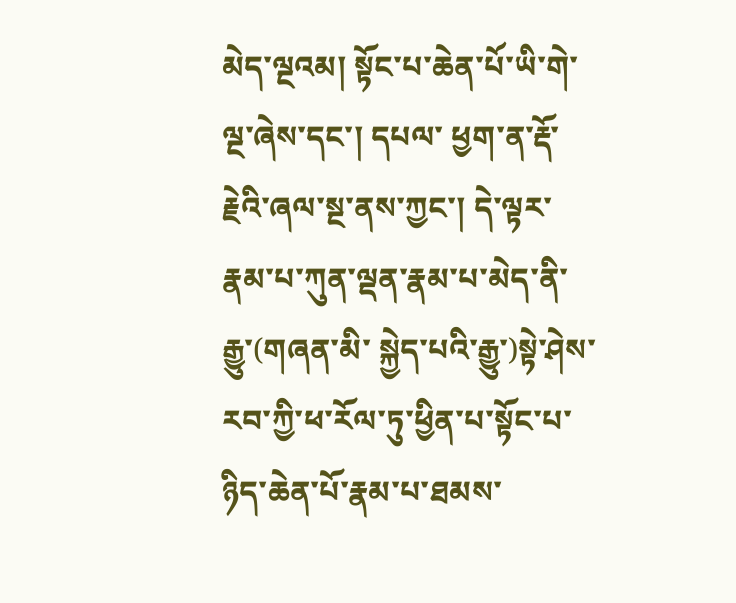མེད་ལྔའམ། སྟོང་པ་ཆེན་པོ་ཡི་གེ་ལྔ་ཞེས་དང་། དཔལ་ ཕྱག་ན་རྡོ་རྗེའི་ཞལ་སྔ་ནས་ཀྱང་། དེ་ལྟར་རྣམ་པ་ཀུན་ལྡན་རྣམ་པ་མེད་ནི་རྒྱུ་(གཞན་མི་ སྐྱེད་པའི་རྒྱུ་)སྟེ་ཤེས་རབ་ཀྱི་ཕ་རོལ་ཏུ་ཕྱིན་པ་སྟོང་པ་ཉིད་ཆེན་པོ་རྣམ་པ་ཐམས་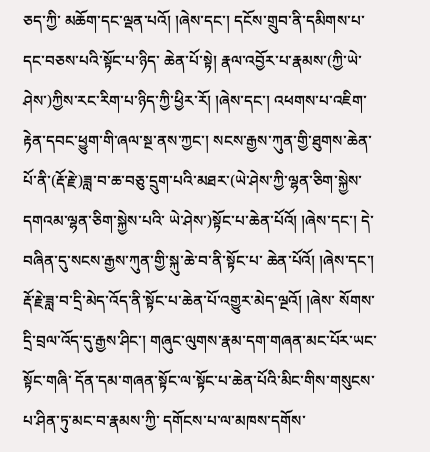ཅད་ཀྱི་ མཆོག་དང་ལྡན་པའོ། །ཞེས་དང་། དངོས་གྲུབ་ནི་དམིགས་པ་དང་བཅས་པའི་སྟོང་པ་ཉིད་ ཆེན་པོ་སྟེ། རྣལ་འབྱོར་པ་རྣམས་(ཀྱི་ཡེ་ཤེས་)ཀྱིས་རང་རིག་པ་ཉིད་ཀྱི་ཕྱིར་རོ། །ཞེས་དང་། འཕགས་པ་འཇིག་རྟེན་དབང་ཕྱུག་གི་ཞལ་སྔ་ནས་ཀྱང་། སངས་རྒྱས་ཀུན་གྱི་ཐུགས་ཆེན་ པོ་ནི་(རྡོ་རྗེ་)ཟླ་བ་ཆ་བཅུ་དྲུག་པའི་མཐར་(ཡེ་ཤེས་ཀྱི་ལྷན་ཅིག་སྐྱེས་དགའམ་ལྷན་ཅིག་སྐྱེས་པའི་ ཡེ་ཤེས་)སྟོང་པ་ཆེན་པོའོ། །ཞེས་དང་། དེ་བཞིན་དུ་སངས་རྒྱས་ཀུན་གྱི་སྐུ་ཆེ་བ་ནི་སྟོང་པ་ ཆེན་པོའོ། །ཞེས་དང་། རྡོ་རྗེ་ཟླ་བ་དྲི་མེད་འོད་ནི་སྟོང་པ་ཆེན་པོ་འགྱུར་མེད་ལྔའོ། །ཞེས་ སོགས་དྲི་བྲལ་འོད་དུ་རྒྱས་ཤིང་། གཞུང་ལུགས་རྣམ་དག་གཞན་མང་པོར་ཡང་སྟོང་གཞི་ དོན་དམ་གཞན་སྟོང་ལ་སྟོང་པ་ཆེན་པོའི་མིང་གིས་གསུངས་པ་ཤིན་ཏུ་མང་བ་རྣམས་ཀྱི་ དགོངས་པ་ལ་མཁས་དགོས་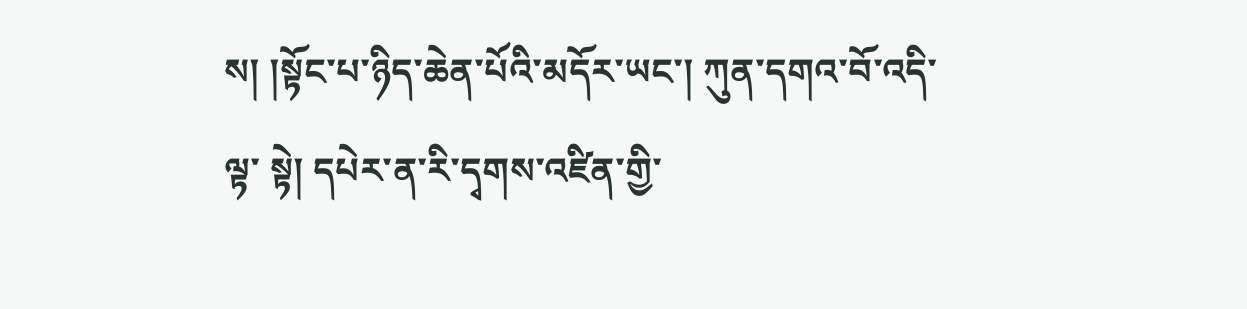ས། །སྟོང་པ་ཉིད་ཆེན་པོའི་མདོར་ཡང་། ཀུན་དགའ་བོ་འདི་ལྟ་ སྟེ། དཔེར་ན་རི་དྭགས་འཛིན་གྱི་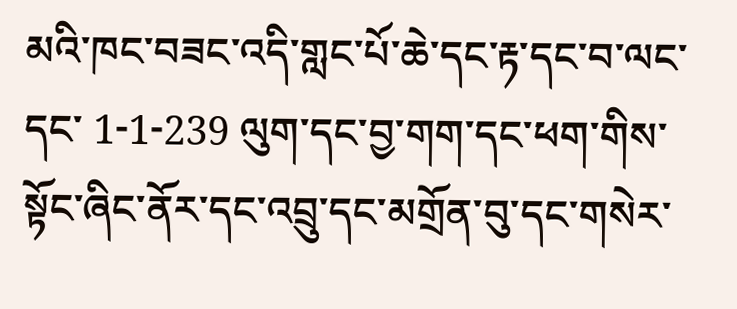མའི་ཁང་བཟང་འདི་གླང་པོ་ཆེ་དང་རྟ་དང་བ་ལང་དང་ 1-1-239 ལུག་དང་བྱ་གག་དང་ཕག་གིས་སྟོང་ཞིང་ནོར་དང་འབྲུ་དང་མགྲོན་བུ་དང་གསེར་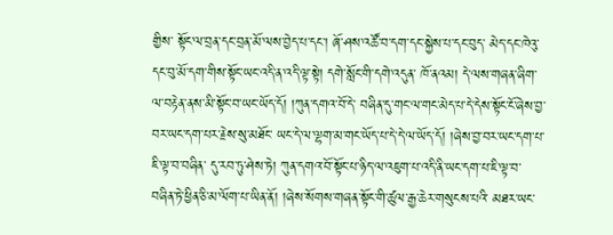གྱིས་ སྟོང་ལ་བྲན་དང་བྲན་མོ་ལས་བྱེད་པ་དང་། ཞོ་ཤས་འཚོ་བ་དག་དང་སྐྱེས་པ་དང་བུད་ མེད་དང་ཁེའུ་དང་བུ་མོ་དག་གིས་སྟོང་ཡང་འདི་ན་འདི་ལྟ་སྟེ། དགེ་སློང་གི་དགེ་འདུན་ ཁོ་ནའམ། དེ་ལས་གཞན་ཞིག་ལ་བརྟེན་ནས་མི་སྟོང་བ་ཡང་ཡོད་དོ། །ཀུན་དགའ་བོ་དེ་ བཞིན་དུ་གང་ལ་གང་མེད་པ་དེ་དེས་སྟོང་ངོ་ཞེས་བྱ་བར་ཡང་དག་པར་རྗེས་སུ་མཐོང་ ཡང་དེ་ལ་ལྷག་མ་གང་ཡོད་པ་དེ་དེ་ལ་ཡོད་དོ། །ཞེས་བྱ་བར་ཡང་དག་པ་ཇི་ལྟ་བ་བཞིན་ དུ་རབ་ཏུ་ཤེས་ཏེ། ཀུན་དགའ་བོ་སྟོང་པ་ཉིད་ལ་འཇུག་པ་འདི་ནི་ཡང་དག་པ་ཇི་ལྟ་བ་ བཞིན་ཏེ་ཕྱིན་ཅི་མ་ལོག་པ་ཡིན་ནོ། །ཞེས་སོགས་གཞན་སྟོང་གི་ཚུལ་རྒྱ་ཆེར་གསུངས་པའི་ མཐར་ཡང་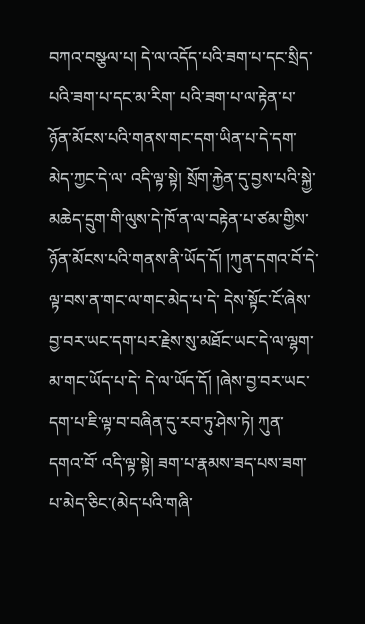བཀའ་བསྩལ་པ། དེ་ལ་འདོད་པའི་ཟག་པ་དང་སྲིད་པའི་ཟག་པ་དང་མ་རིག་ པའི་ཟག་པ་ལ་རྟེན་པ་ཉོན་མོངས་པའི་གནས་གང་དག་ཡིན་པ་དེ་དག་མེད་ཀྱང་དེ་ལ་ འདི་ལྟ་སྟེ། སྲོག་རྐྱེན་དུ་བྱས་པའི་སྐྱེ་མཆེད་དྲུག་གི་ལུས་དེ་ཁོ་ན་ལ་བརྟེན་པ་ཙམ་གྱིས་ ཉོན་མོངས་པའི་གནས་ནི་ཡོད་དོ། །ཀུན་དགའ་བོ་དེ་ལྟ་བས་ན་གང་ལ་གང་མེད་པ་དེ་ དེས་སྟོང་ངོ་ཞེས་བྱ་བར་ཡང་དག་པར་རྗེས་སུ་མཐོང་ཡང་དེ་ལ་ལྷག་མ་གང་ཡོད་པ་དེ་ དེ་ལ་ཡོད་དོ། །ཞེས་བྱ་བར་ཡང་དག་པ་ཇི་ལྟ་བ་བཞིན་དུ་རབ་ཏུ་ཤེས་ཏེ། ཀུན་དགའ་བོ་ འདི་ལྟ་སྟེ། ཟག་པ་རྣམས་ཟད་པས་ཟག་པ་མེད་ཅིང་(མེད་པའི་གཞི་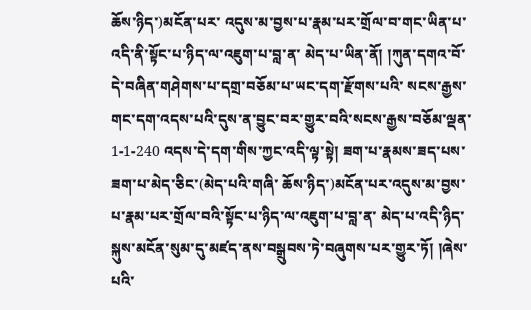ཆོས་ཉིད་)མངོན་པར་ འདུས་མ་བྱས་པ་རྣམ་པར་གྲོལ་བ་གང་ཡིན་པ་འདི་ནི་སྟོང་པ་ཉིད་ལ་འཇུག་པ་བླ་ན་ མེད་པ་ཡིན་ནོ། །ཀུན་དགའ་བོ་དེ་བཞིན་གཤེགས་པ་དགྲ་བཅོམ་པ་ཡང་དག་རྫོགས་པའི་ སངས་རྒྱས་གང་དག་འདས་པའི་དུས་ན་བྱུང་བར་གྱུར་བའི་སངས་རྒྱས་བཅོམ་ལྡན་ 1-1-240 འདས་དེ་དག་གིས་ཀྱང་འདི་ལྟ་སྟེ། ཟག་པ་རྣམས་ཟད་པས་ཟག་པ་མེད་ཅིང་(མེད་པའི་གཞི་ ཆོས་ཉིད་)མངོན་པར་འདུས་མ་བྱས་པ་རྣམ་པར་གྲོལ་བའི་སྟོང་པ་ཉིད་ལ་འཇུག་པ་བླ་ན་ མེད་པ་འདི་ཉིད་སྐུས་མངོན་སུམ་དུ་མཛད་ནས་བསྒྲུབས་ཏེ་བཞུགས་པར་གྱུར་ཏོ། །ཞེས་ པའི་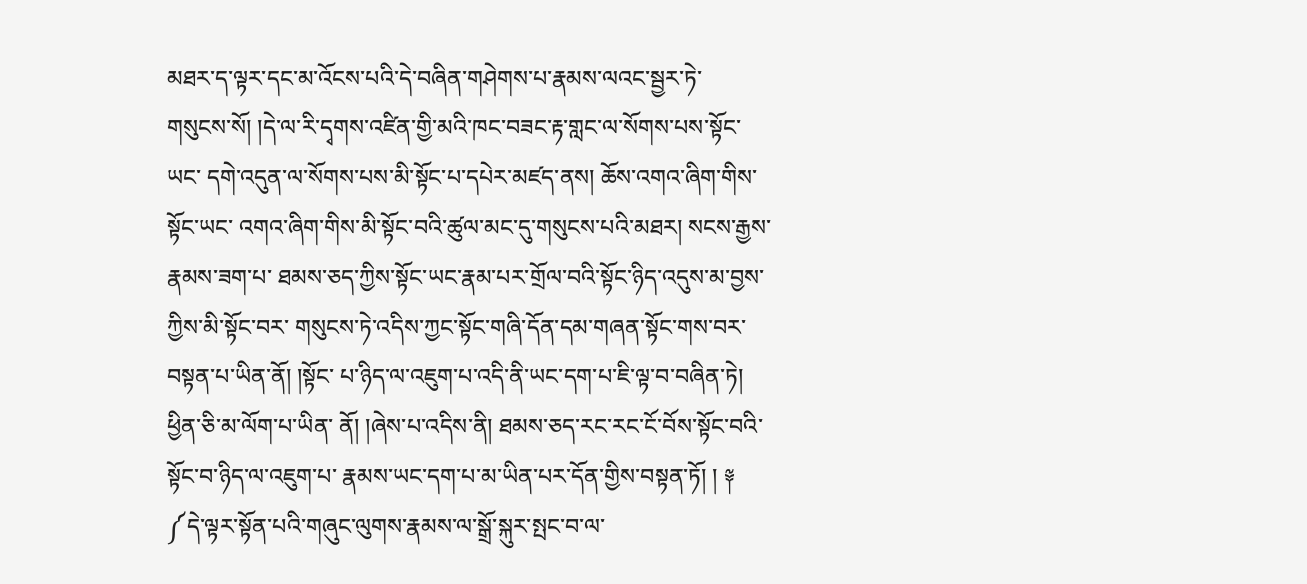མཐར་ད་ལྟར་དང་མ་འོངས་པའི་དེ་བཞིན་གཤེགས་པ་རྣམས་ལའང་སྦྱར་ཏེ་ གསུངས་སོ། །དེ་ལ་རི་དྭགས་འཛིན་གྱི་མའི་ཁང་བཟང་རྟ་གླང་ལ་སོགས་པས་སྟོང་ཡང་ དགེ་འདུན་ལ་སོགས་པས་མི་སྟོང་པ་དཔེར་མཛད་ནས། ཆོས་འགའ་ཞིག་གིས་སྟོང་ཡང་ འགའ་ཞིག་གིས་མི་སྟོང་བའི་ཚུལ་མང་དུ་གསུངས་པའི་མཐར། སངས་རྒྱས་རྣམས་ཟག་པ་ ཐམས་ཅད་ཀྱིས་སྟོང་ཡང་རྣམ་པར་གྲོལ་བའི་སྟོང་ཉིད་འདུས་མ་བྱས་ཀྱིས་མི་སྟོང་བར་ གསུངས་ཏེ་འདིས་ཀྱང་སྟོང་གཞི་དོན་དམ་གཞན་སྟོང་གས་བར་བསྟན་པ་ཡིན་ནོ། །སྟོང་ པ་ཉིད་ལ་འཇུག་པ་འདི་ནི་ཡང་དག་པ་ཇི་ལྟ་བ་བཞིན་ཏེ། ཕྱིན་ཅི་མ་ལོག་པ་ཡིན་ ནོ། །ཞེས་པ་འདིས་ནི། ཐམས་ཅད་རང་རང་ངོ་བོས་སྟོང་བའི་སྟོང་བ་ཉིད་ལ་འཇུག་པ་ རྣམས་ཡང་དག་པ་མ་ཡིན་པར་དོན་གྱིས་བསྟན་ཏོ། ། ༈ ༼དེ་ལྟར་སྟོན་པའི་གཞུང་ལུགས་རྣམས་ལ་སྒྲོ་སྐུར་སྤང་བ་ལ་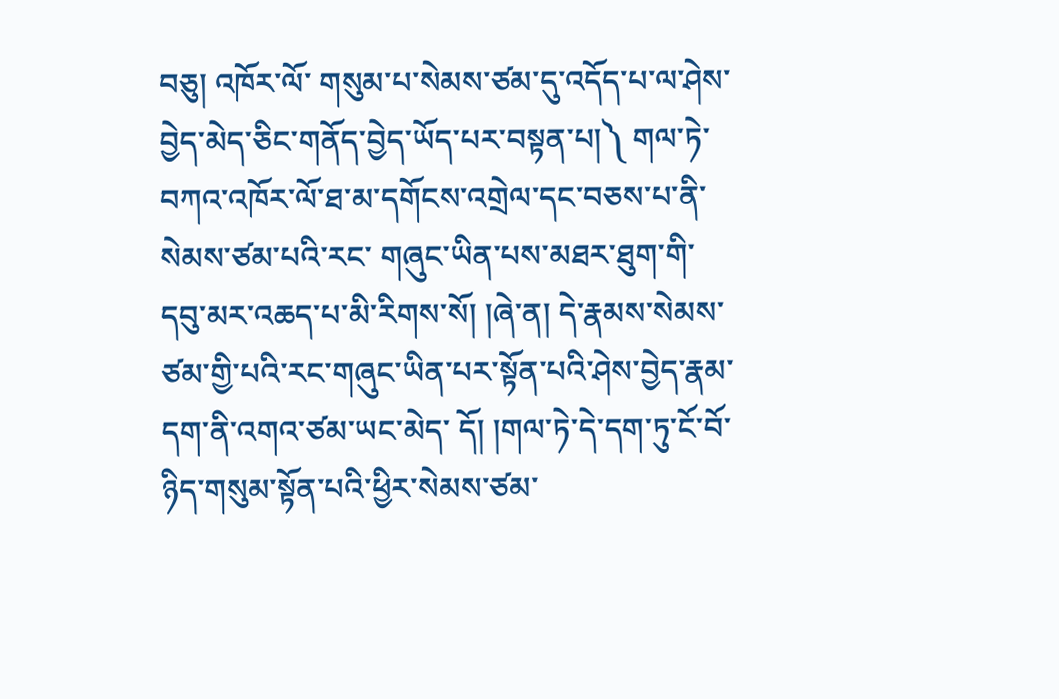བཅུ། འཁོར་ལོ་ གསུམ་པ་སེམས་ཙམ་དུ་འདོད་པ་ལ་ཤེས་བྱེད་མེད་ཅིང་གནོད་བྱེད་ཡོད་པར་བསྟན་པ།༽ གལ་ཏེ་བཀའ་འཁོར་ལོ་ཐ་མ་དགོངས་འགྲེལ་དང་བཅས་པ་ནི་སེམས་ཙམ་པའི་རང་ གཞུང་ཡིན་པས་མཐར་ཐུག་གི་དབུ་མར་འཆད་པ་མི་རིགས་སོ། །ཞེ་ན། དེ་རྣམས་སེམས་ ཙམ་གྱི་པའི་རང་གཞུང་ཡིན་པར་སྟོན་པའི་ཤེས་བྱེད་རྣམ་དག་ནི་འགའ་ཙམ་ཡང་མེད་ དོ། །གལ་ཏེ་དེ་དག་ཏུ་ངོ་བོ་ཉིད་གསུམ་སྟོན་པའི་ཕྱིར་སེམས་ཙམ་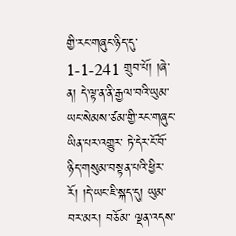གྱི་རང་གཞུང་ཉིད་དུ་ 1-1-241 གྲུབ་པོ། །ཞེ་ན། དེ་ལྟ་ན་ནི་རྒྱལ་བའི་ཡུམ་ཡང་སེམས་ཙམ་གྱི་རང་གཞུང་ཡིན་པར་འགྱུར་ ཏེ་དེར་ངོ་བོ་ཉིད་གསུམ་བསྟན་པའི་ཕྱིར་རོ། །དེ་ཡང་ཇི་སྐད་དུ། ཡུམ་བར་མར། བཅོམ་ ལྡན་འདས་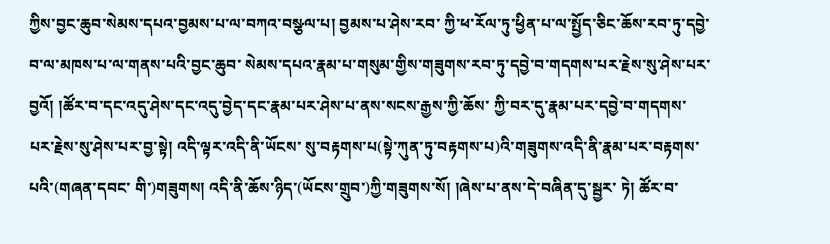ཀྱིས་བྱང་ཆུབ་སེམས་དཔའ་བྱམས་པ་ལ་བཀའ་བསྩལ་པ། བྱམས་པ་ཤེས་རབ་ ཀྱི་ཕ་རོལ་ཏུ་ཕྱིན་པ་ལ་སྤྱོད་ཅིང་ཆོས་རབ་ཏུ་དབྱེ་བ་ལ་མཁས་པ་ལ་གནས་པའི་བྱང་ཆུབ་ སེམས་དཔའ་རྣམ་པ་གསུམ་གྱིས་གཟུགས་རབ་ཏུ་དབྱེ་བ་གདགས་པར་རྗེས་སུ་ཤེས་པར་ བྱའོ། །ཚོར་བ་དང་འདུ་ཤེས་དང་འདུ་བྱེད་དང་རྣམ་པར་ཤེས་པ་ནས་སངས་རྒྱས་ཀྱི་ཆོས་ ཀྱི་བར་དུ་རྣམ་པར་དབྱེ་བ་གདགས་པར་རྗེས་སུ་ཤེས་པར་བྱ་སྟེ། འདི་ལྟར་འདི་ནི་ཡོངས་ སུ་བརྟགས་པ(སྟེ་ཀུན་ཏུ་བརྟགས་པ)འི་གཟུགས་འདི་ནི་རྣམ་པར་བརྟགས་པའི་(གཞན་དབང་ གི་)གཟུགས། འདི་ནི་ཆོས་ཉིད་(ཡོངས་གྲུབ་)ཀྱི་གཟུགས་སོ། །ཞེས་པ་ནས་དེ་བཞིན་དུ་སྦྱར་ ཏེ། ཚོར་བ་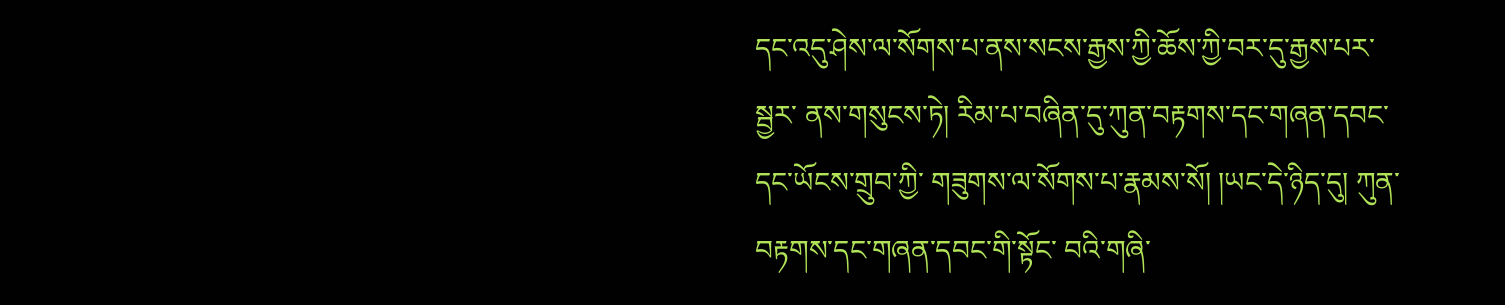དང་འདུ་ཤེས་ལ་སོགས་པ་ནས་སངས་རྒྱས་ཀྱི་ཆོས་ཀྱི་བར་དུ་རྒྱས་པར་སྦྱར་ ནས་གསུངས་ཏེ། རིམ་པ་བཞིན་དུ་ཀུན་བརྟགས་དང་གཞན་དབང་དང་ཡོངས་གྲུབ་ཀྱི་ གཟུགས་ལ་སོགས་པ་རྣམས་སོ། །ཡང་དེ་ཉིད་དུ། ཀུན་བརྟགས་དང་གཞན་དབང་གི་སྟོང་ བའི་གཞི་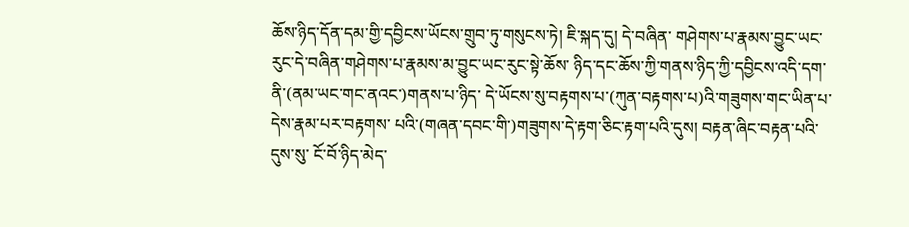ཆོས་ཉིད་དོན་དམ་གྱི་དབྱིངས་ཡོངས་གྲུབ་ཏུ་གསུངས་ཏེ། ཇི་སྐད་དུ། དེ་བཞིན་ གཤེགས་པ་རྣམས་བྱུང་ཡང་རུང་དེ་བཞིན་གཤེགས་པ་རྣམས་མ་བྱུང་ཡང་རུང་སྟེ་ཆོས་ ཉིད་དང་ཆོས་ཀྱི་གནས་ཉིད་ཀྱི་དབྱིངས་འདི་དག་ནི་(ནམ་ཡང་གང་ནའང་)གནས་པ་ཉིད་ དེ་ཡོངས་སུ་བརྟགས་པ་(ཀུན་བརྟགས་པ)འི་གཟུགས་གང་ཡིན་པ་དེས་རྣམ་པར་བརྟགས་ པའི་(གཞན་དབང་གི་)གཟུགས་དེ་རྟག་ཅིང་རྟག་པའི་དུས། བརྟན་ཞིང་བརྟན་པའི་དུས་སུ་ ངོ་བོ་ཉིད་མེད་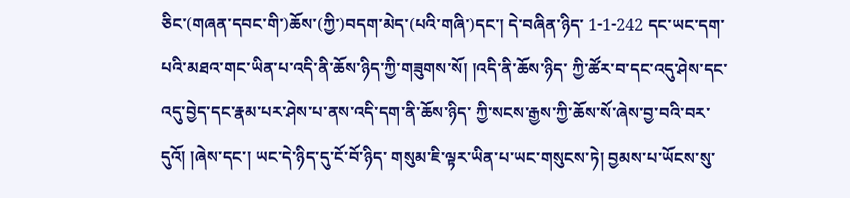ཅིང་(གཞན་དབང་གི་)ཆོས་(ཀྱི་)བདག་མེད་(པའི་གཞི་)དང་། དེ་བཞིན་ཉིད་ 1-1-242 དང་ཡང་དག་པའི་མཐའ་གང་ཡིན་པ་འདི་ནི་ཆོས་ཉིད་ཀྱི་གཟུགས་སོ། །འདི་ནི་ཆོས་ཉིད་ ཀྱི་ཚོར་བ་དང་འདུ་ཤེས་དང་འདུ་བྱེད་དང་རྣམ་པར་ཤེས་པ་ནས་འདི་དག་ནི་ཆོས་ཉིད་ ཀྱི་སངས་རྒྱས་ཀྱི་ཆོས་སོ་ཞེས་བྱ་བའི་བར་དུའོ། །ཞེས་དང་། ཡང་དེ་ཉིད་དུ་ངོ་བོ་ཉིད་ གསུམ་ཇི་ལྟར་ཡིན་པ་ཡང་གསུངས་ཏེ། བྱམས་པ་ཡོངས་སུ་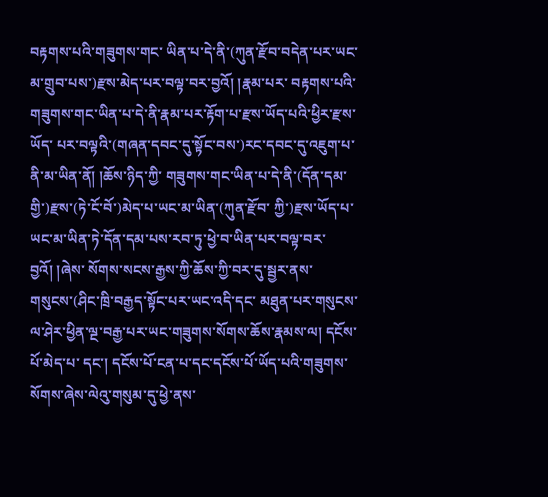བརྟགས་པའི་གཟུགས་གང་ ཡིན་པ་དེ་ནི་(ཀུན་རྫོབ་བདེན་པར་ཡང་མ་གྲུབ་པས་)རྫས་མེད་པར་བལྟ་བར་བྱའོ། །རྣམ་པར་ བརྟགས་པའི་གཟུགས་གང་ཡིན་པ་དེ་ནི་རྣམ་པར་རྟོག་པ་རྫས་ཡོད་པའི་ཕྱིར་རྫས་ཡོད་ པར་བལྟའི་(གཞན་དབང་དུ་སྟོང་བས་)རང་དབང་དུ་འཇུག་པ་ནི་མ་ཡིན་ནོ། །ཆོས་ཉིད་ཀྱི་ གཟུགས་གང་ཡིན་པ་དེ་ནི་(དོན་དམ་གྱི་)རྫས་(ཏེ་ངོ་བོ་)མེད་པ་ཡང་མ་ཡིན་(ཀུན་རྫོབ་ ཀྱི་)རྫས་ཡོད་པ་ཡང་མ་ཡིན་ཏེ་དོན་དམ་པས་རབ་ཏུ་ཕྱེ་བ་ཡིན་པར་བལྟ་བར་བྱའོ། །ཞེས་ སོགས་སངས་རྒྱས་ཀྱི་ཆོས་ཀྱི་བར་དུ་སྦྱར་ནས་གསུངས་(ཤིང་ཁྲི་བརྒྱད་སྟོང་པར་ཡང་འདི་དང་ མཐུན་པར་གསུངས་ལ་ཤེར་ཕྱིན་ལྔ་བརྒྱ་པར་ཡང་གཟུགས་སོགས་ཆོས་རྣམས་ལ། དངོས་པོ་མེད་པ་ དང་། དངོས་པོ་ངན་པ་དང་དངོས་པོ་ཡོད་པའི་གཟུགས་སོགས་ཞེས་ལེའུ་གསུམ་དུ་ཕྱེ་ནས་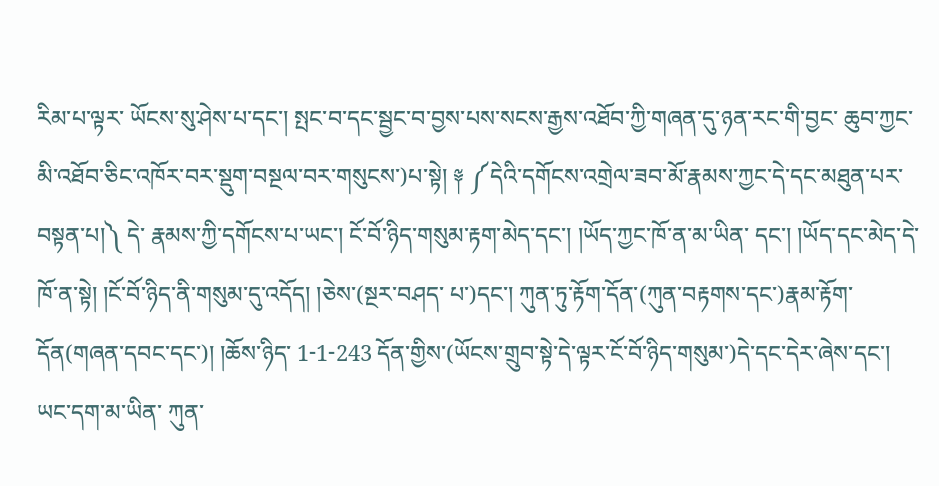རིམ་པ་ལྟར་ ཡོངས་སུ་ཤེས་པ་དང་། སྤང་བ་དང་སྦྱང་བ་བྱས་པས་སངས་རྒྱས་འཐོབ་ཀྱི་གཞན་དུ་ཉན་རང་གི་བྱང་ ཆུབ་ཀྱང་མི་འཐོབ་ཅིང་འཁོར་བར་སྡུག་བསྔལ་བར་གསུངས་)པ་སྟེ། ༈ ༼དེའི་དགོངས་འགྲེལ་ཟབ་མོ་རྣམས་ཀྱང་དེ་དང་མཐུན་པར་བསྟན་པ།༽ དེ་ རྣམས་ཀྱི་དགོངས་པ་ཡང་། ངོ་བོ་ཉིད་གསུམ་རྟག་མེད་དང་། །ཡོད་ཀྱང་ཁོ་ན་མ་ཡིན་ དང་། །ཡོད་དང་མེད་དེ་ཁོ་ན་སྟེ། །ངོ་བོ་ཉིད་ནི་གསུམ་དུ་འདོད། །ཅེས་(སྔར་བཤད་ པ་)དང་། ཀུན་ཏུ་རྟོག་དོན་(ཀུན་བརྟགས་དང་)རྣམ་རྟོག་དོན(གཞན་དབང་དང་)། །ཆོས་ཉིད་ 1-1-243 དོན་གྱིས་(ཡོངས་གྲུབ་སྟེ་དེ་ལྟར་ངོ་བོ་ཉིད་གསུམ་)དེ་དང་དེར་ཞེས་དང་། ཡང་དག་མ་ཡིན་ ཀུན་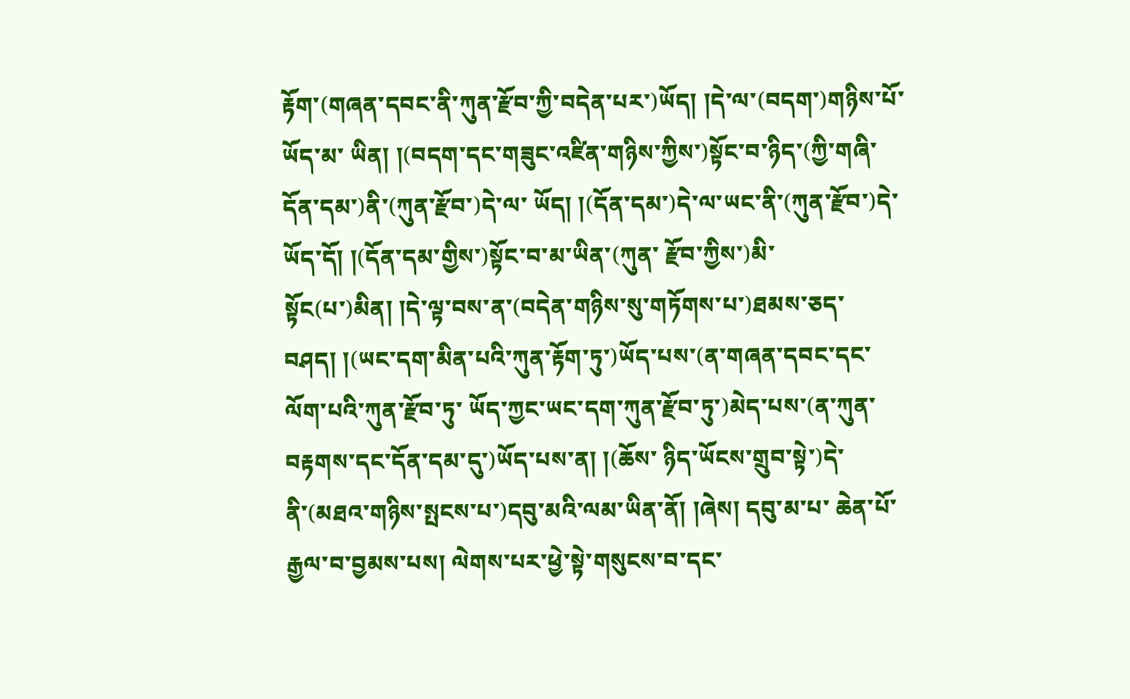རྟོག་(གཞན་དབང་ནི་ཀུན་རྫོབ་ཀྱི་བདེན་པར་)ཡོད། །དེ་ལ་(བདག་)གཉིས་པོ་ཡོད་མ་ ཡིན། །(བདག་དང་གཟུང་འཛིན་གཉིས་ཀྱིས་)སྟོང་བ་ཉིད་(ཀྱི་གཞི་དོན་དམ་)ནི་(ཀུན་རྫོབ་)དེ་ལ་ ཡོད། །(དོན་དམ་)དེ་ལ་ཡང་ནི་(ཀུན་རྫོབ་)དེ་ཡོད་དོ། །(དོན་དམ་གྱིས་)སྟོང་བ་མ་ཡིན་(ཀུན་ རྫོབ་ཀྱིས་)མི་སྟོང(པ་)མིན། །དེ་ལྟ་བས་ན་(བདེན་གཉིས་སུ་གཏོགས་པ་)ཐམས་ཅད་ བཤད། །(ཡང་དག་མིན་པའི་ཀུན་རྟོག་ཏུ་)ཡོད་པས་(ན་གཞན་དབང་དང་ལོག་པའི་ཀུན་རྫོབ་ཏུ་ ཡོད་ཀྱང་ཡང་དག་ཀུན་རྫོབ་ཏུ་)མེད་པས་(ན་ཀུན་བརྟགས་དང་དོན་དམ་དུ་)ཡོད་པས་ན། །(ཆོས་ ཉིད་ཡོངས་གྲུབ་སྟེ་)དེ་ནི་(མཐའ་གཉིས་སྤངས་པ་)དབུ་མའི་ལམ་ཡིན་ནོ། །ཞེས། དབུ་མ་པ་ ཆེན་པོ་རྒྱལ་བ་བྱམས་པས། ལེགས་པར་ཕྱེ་སྟེ་གསུངས་བ་དང་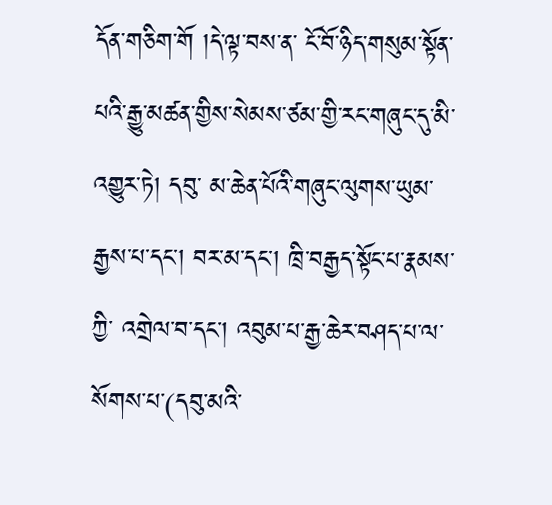དོན་གཅིག་གོ །དེ་ལྟ་བས་ན་ ངོ་བོ་ཉིད་གསུམ་སྟོན་པའི་རྒྱུ་མཚན་གྱིས་སེམས་ཙམ་གྱི་རང་གཞུང་དུ་མི་འགྱུར་ཏེ། དབུ་ མ་ཆེན་པོའི་གཞུང་ལུགས་ཡུམ་རྒྱས་པ་དང་། བར་མ་དང་། ཁྲི་བརྒྱད་སྟོང་པ་རྣམས་ཀྱི་ འགྲེལ་བ་དང་། འབུམ་པ་རྒྱ་ཆེར་བཤད་པ་ལ་སོགས་པ་(དབུ་མའི་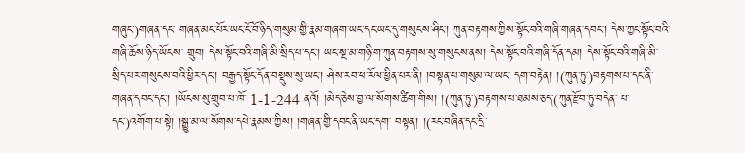གཞུང་)གཞན་དང་ གཞན་མང་པོར་ཡང་ངོ་བོ་ཉིད་གསུམ་གྱི་རྣམ་གཞག་ཡང་དང་ཡང་དུ་གསུངས་ཤིང་། ཀུན་བརྟགས་ཀྱིས་སྟོང་བའི་གཞི་གཞན་དབང་། དེས་ཀྱང་སྟོང་བའི་གཞི་ཆོས་ཉིད་ཡོངས་ གྲུབ། དེས་སྟོང་བའི་གཞི་མི་སྲིད་པ་དང་། ཡང་སྔ་མ་གཉི་ག་ཀུན་བརྟགས་སུ་གསུངས་ནས། དེས་སྟོང་བའི་གཞི་དོན་དམ། དེས་སྟོང་བའི་གཞི་མི་སྲིད་པར་གསུངས་བའི་ཕྱིར་དང་། བརྒྱད་སྟོང་དོན་བསྡུས་སུ་ཡང་། ཤེས་རབ་ཕ་རོལ་ཕྱིན་པར་ནི། །བསྟན་པ་གསུམ་ལ་ཡང་ དག་བརྟེན། །(ཀུན་ཏུ་)བརྟགས་པ་དང་ནི་གཞན་དབང་དང་། །ཡོངས་སུ་གྲུབ་པ་ཁོ་ 1-1-244 ནའོ། །མེད་ཅེས་བྱ་ལ་སོགས་ཚིག་གིས། །(ཀུན་ཏུ་)བརྟགས་པ་ཐམས་ཅད་(ཀུན་རྫོབ་ཏུ་བདེན་ པ་དང་)འགོག་པ་སྟེ། །སྒྱུ་མ་ལ་སོགས་དཔེ་རྣམས་ཀྱིས། །གཞན་གྱི་དབང་ནི་ཡང་དག་ བསྟན། །(རང་བཞིན་དང་དྲི་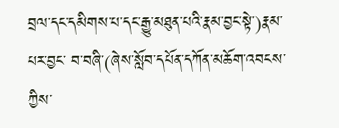བྲལ་དང་དམིགས་པ་དང་རྒྱུ་མཐུན་པའི་རྣམ་བྱང་སྟེ་)རྣམ་པར་བྱང་ བ་བཞི་(ཞེས་སློབ་དཔོན་དཀོན་མཆོག་འབངས་ཀྱིས་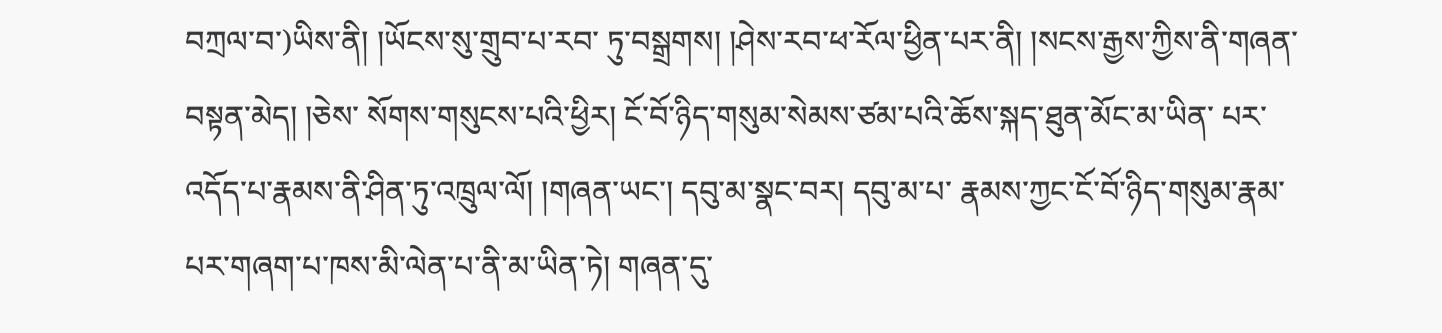བཀྲལ་བ་)ཡིས་ནི། །ཡོངས་སུ་གྲུབ་པ་རབ་ ཏུ་བསྒྲགས། །ཤེས་རབ་ཕ་རོལ་ཕྱིན་པར་ནི། །སངས་རྒྱས་ཀྱིས་ནི་གཞན་བསྟན་མེད། །ཅེས་ སོགས་གསུངས་པའི་ཕྱིར། ངོ་བོ་ཉིད་གསུམ་སེམས་ཙམ་པའི་ཆོས་སྐད་ཐུན་མོང་མ་ཡིན་ པར་འདོད་པ་རྣམས་ནི་ཤིན་ཏུ་འཁྲུལ་ལོ། །གཞན་ཡང་། དབུ་མ་སྣང་བར། དབུ་མ་པ་ རྣམས་ཀྱང་ངོ་བོ་ཉིད་གསུམ་རྣམ་པར་གཞག་པ་ཁས་མི་ལེན་པ་ནི་མ་ཡིན་ཏེ། གཞན་དུ་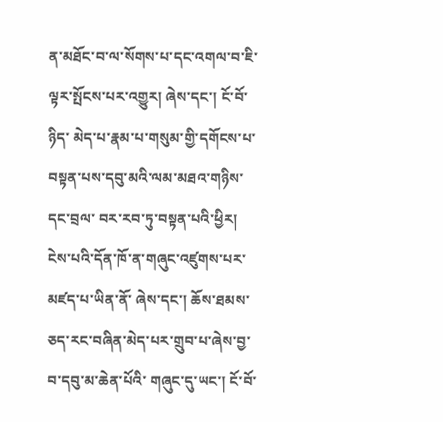ན་མཐོང་བ་ལ་སོགས་པ་དང་འགལ་བ་ཇི་ལྟར་སྤོངས་པར་འགྱུར། ཞེས་དང་། ངོ་བོ་ཉིད་ མེད་པ་རྣམ་པ་གསུམ་གྱི་དགོངས་པ་བསྟན་པས་དབུ་མའི་ལམ་མཐའ་གཉིས་དང་བྲལ་ བར་རབ་ཏུ་བསྟན་པའི་ཕྱིར། ངེས་པའི་དོན་ཁོ་ན་གཞུང་འཛུགས་པར་མཛད་པ་ཡིན་ནོ་ ཞེས་དང་། ཆོས་ཐམས་ཅད་རང་བཞིན་མེད་པར་གྲུབ་པ་ཞེས་བྱ་བ་དབུ་མ་ཆེན་པོའི་ གཞུང་དུ་ཡང་། ངོ་བོ་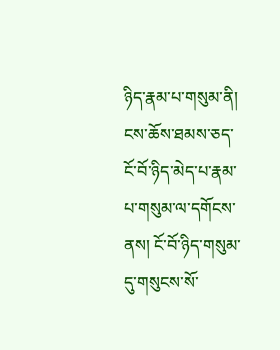ཉིད་རྣམ་པ་གསུམ་ནི། ངས་ཆོས་ཐམས་ཅད་ངོ་བོ་ཉིད་མེད་པ་རྣམ་ པ་གསུམ་ལ་དགོངས་ནས། ངོ་བོ་ཉིད་གསུམ་དུ་གསུངས་སོ་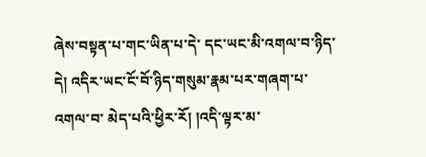ཞེས་བསྟན་པ་གང་ཡིན་པ་དེ་ དང་ཡང་མི་འགལ་བ་ཉིད་དེ། འདིར་ཡང་ངོ་བོ་ཉིད་གསུམ་རྣམ་པར་གཞག་པ་འགལ་བ་ མེད་པའི་ཕྱིར་རོ། །འདི་ལྟར་མ་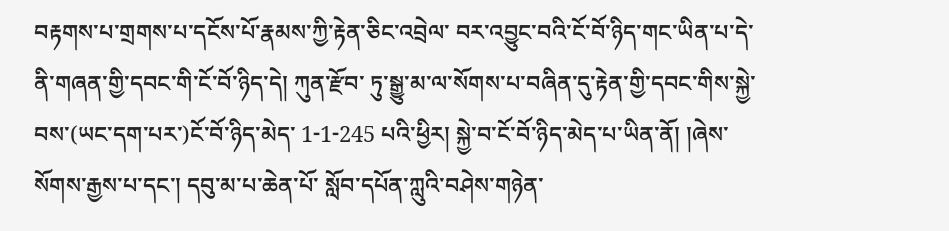བརྟགས་པ་གྲགས་པ་དངོས་པོ་རྣམས་ཀྱི་རྟེན་ཅིང་འབྲེལ་ བར་འབྱུང་བའི་ངོ་བོ་ཉིད་གང་ཡིན་པ་དེ་ནི་གཞན་གྱི་དབང་གི་ངོ་བོ་ཉིད་དེ། ཀུན་རྫོབ་ ཏུ་སྒྱུ་མ་ལ་སོགས་པ་བཞིན་དུ་རྟེན་གྱི་དབང་གིས་སྐྱེ་བས་(ཡང་དག་པར་)ངོ་བོ་ཉིད་མེད་ 1-1-245 པའི་ཕྱིར། སྐྱེ་བ་ངོ་བོ་ཉིད་མེད་པ་ཡིན་ནོ། །ཞེས་སོགས་རྒྱས་པ་དང་། དབུ་མ་པ་ཆེན་པོ་ སློབ་དཔོན་ཀླུའི་བཤེས་གཉེན་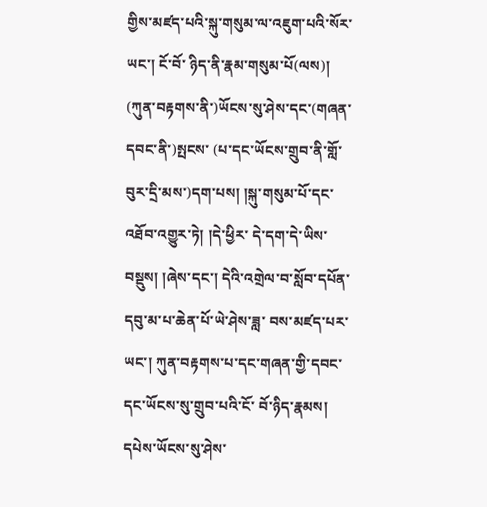གྱིས་མཛད་པའི་སྐུ་གསུམ་ལ་འཇུག་པའི་སོར་ཡང་། ངོ་བོ་ ཉིད་ནི་རྣམ་གསུམ་པོ(ལས)། (ཀུན་བརྟགས་ནི་)ཡོངས་སུ་ཤེས་དང་(གཞན་དབང་ནི་)སྤངས་ (པ་དང་ཡོངས་གྲུབ་ནི་གློ་བུར་དྲི་མས་)དག་པས། །སྐུ་གསུམ་པོ་དང་འཐོབ་འགྱུར་ཏེ། །དེ་ཕྱིར་ དེ་དག་དེ་ཡིས་བསྡུས། །ཞེས་དང་། དེའི་འགྲེལ་བ་སློབ་དཔོན་དབུ་མ་པ་ཆེན་པོ་ཡེ་ཤེས་ཟླ་ བས་མཛད་པར་ཡང་། ཀུན་བརྟགས་པ་དང་གཞན་གྱི་དབང་དང་ཡོངས་སུ་གྲུབ་པའི་ངོ་ བོ་ཉིད་རྣམས། དཔེས་ཡོངས་སུ་ཤེས་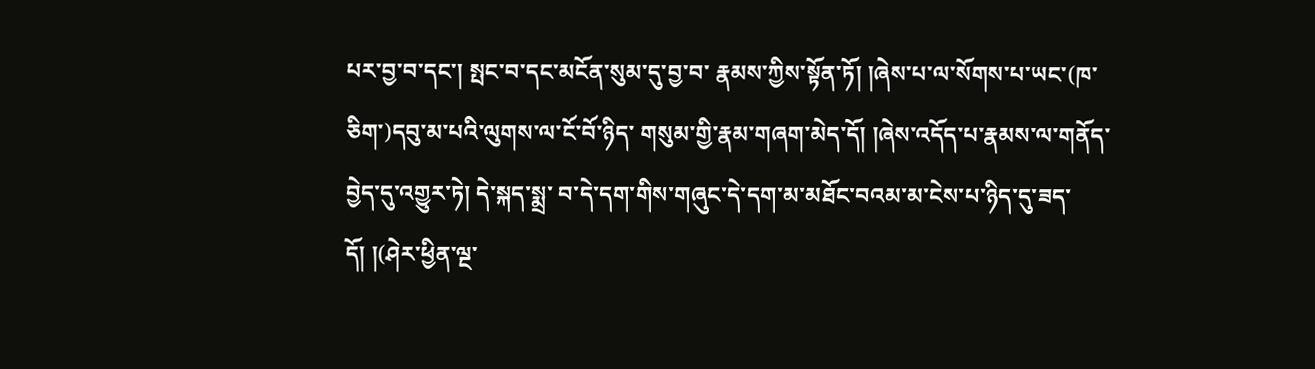པར་བྱ་བ་དང་། སྤང་བ་དང་མངོན་སུམ་དུ་བྱ་བ་ རྣམས་ཀྱིས་སྟོན་ཏོ། །ཞེས་པ་ལ་སོགས་པ་ཡང་(ཁ་ཅིག་)དབུ་མ་པའི་ལུགས་ལ་ངོ་བོ་ཉིད་ གསུམ་གྱི་རྣམ་གཞག་མེད་དོ། །ཞེས་འདོད་པ་རྣམས་ལ་གནོད་བྱེད་དུ་འགྱུར་ཏེ། དེ་སྐད་སྨྲ་ བ་དེ་དག་གིས་གཞུང་དེ་དག་མ་མཐོང་བའམ་མ་ངེས་པ་ཉིད་དུ་ཟད་དོ། །(ཤེར་ཕྱིན་ལྔ་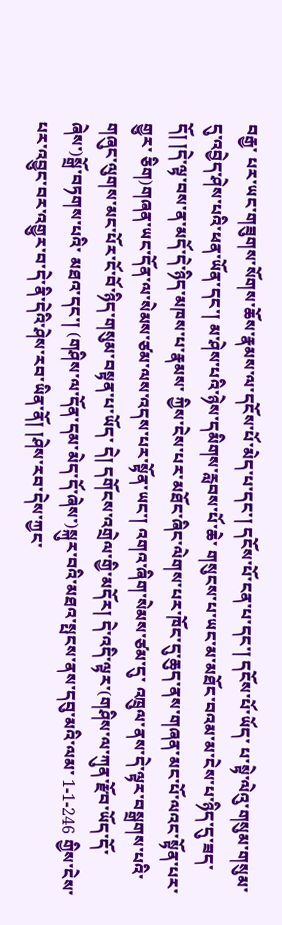བརྒྱ་ པར་ཡང་གཟུགས་སོགས་ཆོས་རྣམས་ལ་དངོས་པོ་མེད་པ་དང་། དངོས་པོ་ངན་པ་དང་། དངོས་པོ་ཡོད་ པ་སྟེ་ལེའུ་གསུམ་གསུམ་དུ་འབྱེད་ཤེས་པའི་ཕན་ཡོན་དང་། མ་ཤེས་པའི་ཉེས་དམིགས་རླབས་པོ་ཆེ་ གསུངས་པ་ཡང་མ་མཐོང་བའམ་མ་ངེས་པ་ཉིད་དུ་ཟད་དོ། །དེ་ལྟ་བས་ན་མདོ་དེ་ཉིད་མཁས་པ་རྣམས་ ཀྱིས་ངེས་པར་མཐོང་ཞིང་ལེགས་པར་ཁོང་དུ་ཆུད་ནས་གཞན་མང་པོ་ལའང་སྟོན་པར་གྱུར་ ཅིག)གཞན་ཡང་དོན་ལ་སེམས་ཙམ་ལས་འདས་པར་སྟོན་ཡང་། འགའ་ཞིག་སེམས་ཙམ་དུ་ འཁྲུལ་ནས་དེ་ལྟར་བསྒྲགས་པའི་གཞུང་ལུགས་མང་པོར་ངོ་བོ་ཉིད་གསུམ་བསྟན་པ་ཡོད་ དེ། དགོངས་འགྲེལ་གྱི་མདོར། དེ་འདི་ལྟར་(གཤིས་ལ་ཀུན་རྫོབ་ཡོད་དོ་ཞེས་)སྒྲོ་བཏགས་པའི་ མཐའ་དང་། (གཤིས་ལ་དོན་དམ་མེད་དོ་ཞེས་)སྐུར་བའི་མཐའ་སྤངས་ནས་དབུ་མའི་ལམ་ 1-1-246 གྱིས་ངེས་པར་འབྱུང་བར་འགྱུར་བ་དེ་ནི་དེའི་ཤེས་རབ་ཡིན་ནོ། །ཤེས་རབ་དེས་ཀྱང་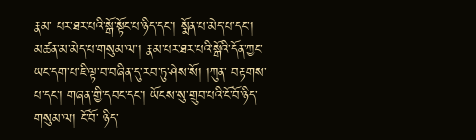རྣམ་ པར་ཐར་པའི་སྒོ་སྟོང་པ་ཉིད་དང་། སྨོན་པ་མེད་པ་དང་། མཚན་མ་མེད་པ་གསུམ་ལ་། རྣམ་པར་ཐར་པའི་སྒོའི་དོན་ཀྱང་ཡང་དག་པ་ཇི་ལྟ་བ་བཞིན་དུ་རབ་ཏུ་ཤེས་སོ། །ཀུན་ བརྟགས་པ་དང་། གཞན་གྱི་དབང་དང་། ཡོངས་སུ་གྲུབ་པའི་ངོ་བོ་ཉིད་གསུམ་ལ། ངོ་བོ་ ཉིད་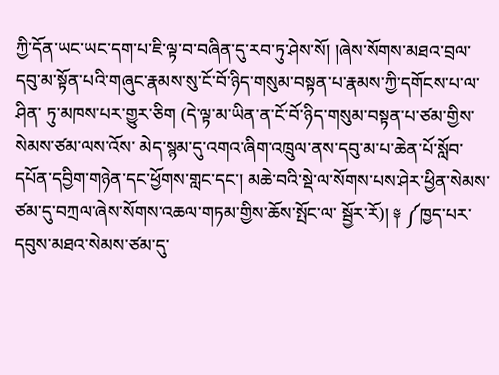ཀྱི་དོན་ཡང་ཡང་དག་པ་ཇི་ལྟ་བ་བཞིན་དུ་རབ་ཏུ་ཤེས་སོ། །ཞེས་སོགས་མཐའ་བྲལ་ དབུ་མ་སྟོན་པའི་གཞུང་རྣམས་སུ་ངོ་བོ་ཉིད་གསུམ་བསྟན་པ་རྣམས་ཀྱི་དགོངས་པ་ལ་ཤིན་ ཏུ་མཁས་པར་གྱུར་ཅིག (དེ་ལྟ་མ་ཡིན་ན་ངོ་བོ་ཉིད་གསུམ་བསྟན་པ་ཙམ་གྱིས་སེམས་ཙམ་ལས་འོས་ མེད་སྙམ་དུ་འགའ་ཞིག་འཁྲུལ་ནས་དབུ་མ་པ་ཆེན་པོ་སློབ་དཔོན་དབྱིག་གཉེན་དང་ཕྱོགས་གླང་དང་། མཆེ་བའི་སྡེ་ལ་སོགས་པས་ཤེར་ཕྱིན་སེམས་ཙམ་དུ་བཀྲལ་ཞེས་སོགས་འཆལ་གཏམ་གྱིས་ཆོས་སྤོང་ལ་ སྦྱོར་རོ)། ༈ ༼ཁྱད་པར་དབུས་མཐའ་སེམས་ཙམ་དུ་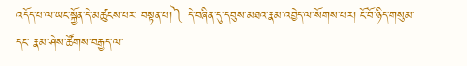འདོད་པ་ལ་ཡང་སྐྱོན་དེ་མཚུངས་པར་ བསྟན་པ།༽ དེ་བཞིན་དུ་དབུས་མཐའ་རྣམ་འབྱེད་ལ་སོགས་པར། ངོ་བོ་ཉིད་གསུམ་དང་ རྣམ་ཤེས་ཚོགས་བརྒྱད་ལ་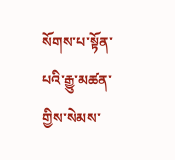སོགས་པ་སྟོན་པའི་རྒྱུ་མཚན་གྱིས་སེམས་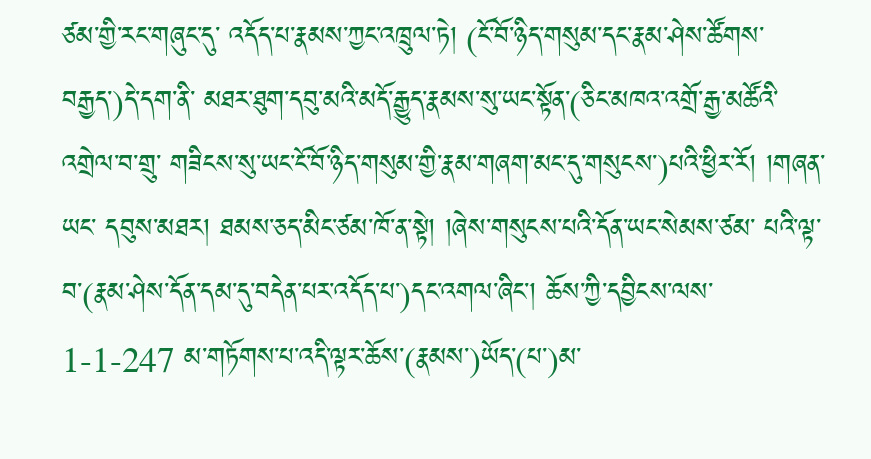ཙམ་གྱི་རང་གཞུང་དུ་ འདོད་པ་རྣམས་ཀྱང་འཁྲུལ་ཏེ། (ངོ་བོ་ཉིད་གསུམ་དང་རྣམ་ཤེས་ཚོགས་བརྒྱད་)དེ་དག་ནི་ མཐར་ཐུག་དབུ་མའི་མདོ་རྒྱུད་རྣམས་སུ་ཡང་སྟོན་(ཅིང་མཁའ་འགྲོ་རྒྱ་མཚོའི་འགྲེལ་བ་གྲུ་ གཟིངས་སུ་ཡང་ངོ་བོ་ཉིད་གསུམ་གྱི་རྣམ་གཞག་མང་དུ་གསུངས་)པའི་ཕྱིར་རོ། །གཞན་ཡང་ དབུས་མཐར། ཐམས་ཅད་མིང་ཙམ་ཁོ་ན་སྟེ། །ཞེས་གསུངས་པའི་དོན་ཡང་སེམས་ཙམ་ པའི་ལྟ་བ་(རྣམ་ཤེས་དོན་དམ་དུ་བདེན་པར་འདོད་པ་)དང་འགལ་ཞིང་། ཆོས་ཀྱི་དབྱིངས་ལས་ 1-1-247 མ་གཏོགས་པ་འདི་ལྟར་ཆོས་(རྣམས་)ཡོད་(པ་)མ་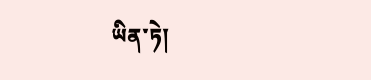ཡིན་ཏེ།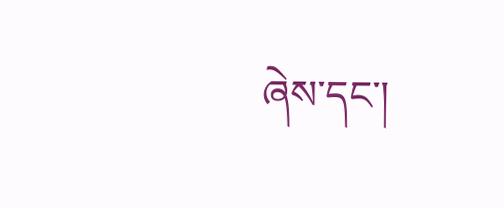ཞེས་དང་།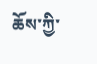ཆོས་ཀྱི་